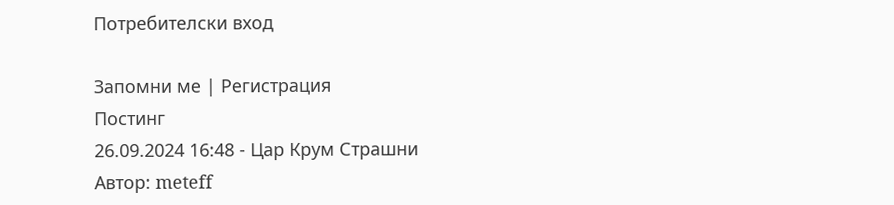Потребителски вход

Запомни ме | Регистрация
Постинг
26.09.2024 16:48 - Цар Крум Страшни
Автор: meteff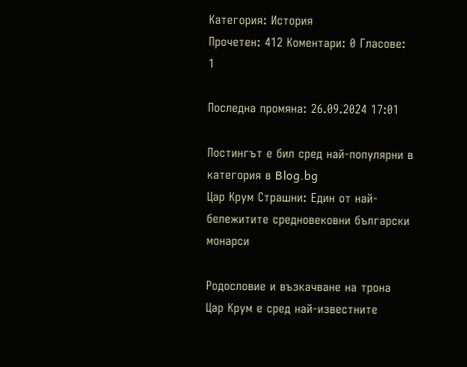Категория: История
Прочетен: 412 Коментари: 0 Гласове:
1

Последна промяна: 26.09.2024 17:01

Постингът е бил сред най-популярни в категория в Blog.bg
Цар Крум Страшни: Един от най-бележитите средновековни български монарси

Родословие и възкачване на трона
Цар Крум е сред най-известните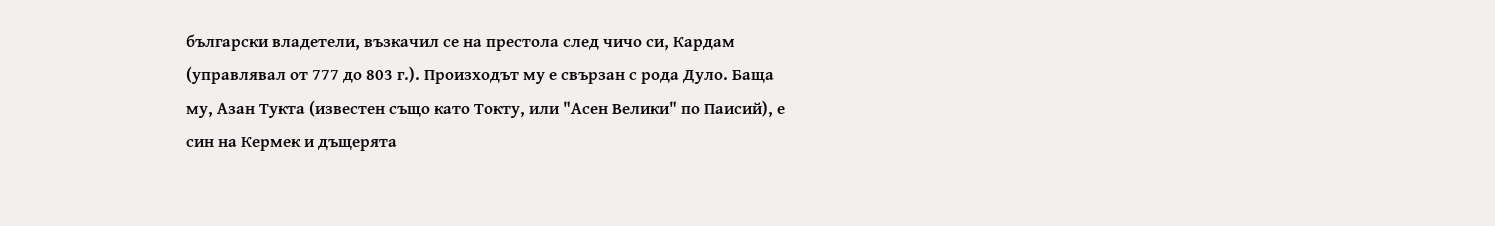български владетели, възкачил се на престола след чичо си, Кардам (управлявал от 777 до 803 г.). Произходът му е свързан с рода Дуло. Баща му, Азан Тукта (известен също като Токту, или "Асен Велики" по Паисий), е син на Кермек и дъщерята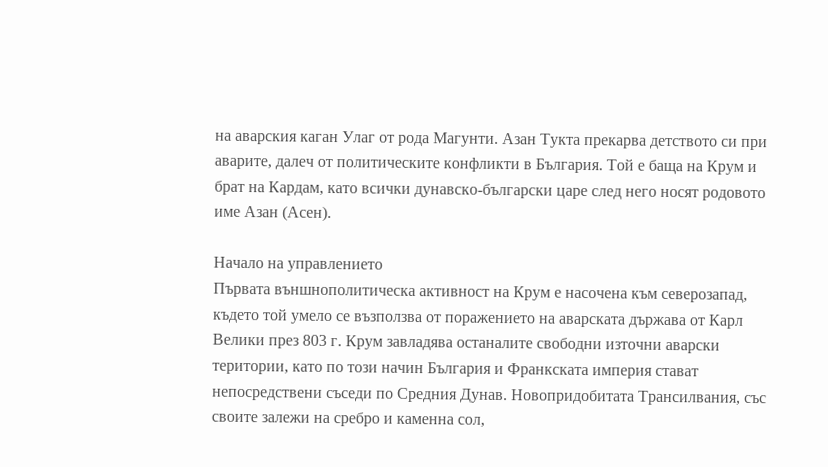на аварския каган Улаг от рода Магунти. Азан Тукта прекарва детството си при аварите, далеч от политическите конфликти в България. Той е баща на Крум и брат на Кардам, като всички дунавско-български царе след него носят родовото име Азан (Асен).

Начало на управлението
Първата външнополитическа активност на Крум е насочена към северозапад, където той умело се възползва от поражението на аварската държава от Карл Велики през 803 г. Крум завладява останалите свободни източни аварски територии, като по този начин България и Франкската империя стават непосредствени съседи по Средния Дунав. Новопридобитата Трансилвания, със своите залежи на сребро и каменна сол,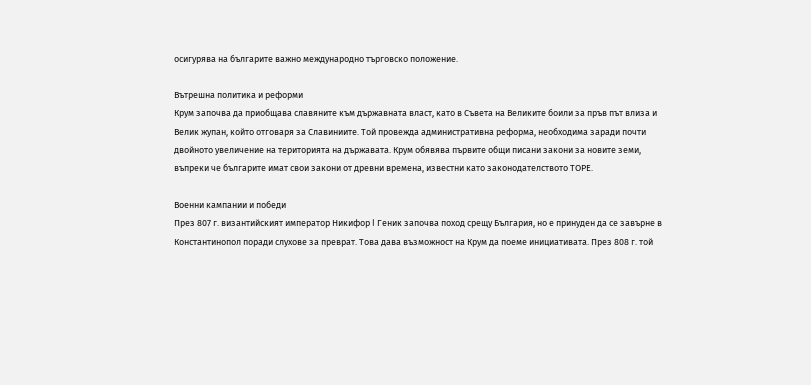осигурява на българите важно международно търговско положение.

Вътрешна политика и реформи
Крум започва да приобщава славяните към държавната власт, като в Съвета на Великите боили за пръв път влиза и Велик жупан, който отговаря за Славиниите. Той провежда административна реформа, необходима заради почти двойното увеличение на територията на държавата. Крум обявява първите общи писани закони за новите земи, въпреки че българите имат свои закони от древни времена, известни като законодателството ТОРЕ.

Военни кампании и победи
През 807 г. византийският император Никифор I Геник започва поход срещу България, но е принуден да се завърне в Константинопол поради слухове за преврат. Това дава възможност на Крум да поеме инициативата. През 808 г. той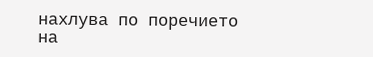нахлува по поречието на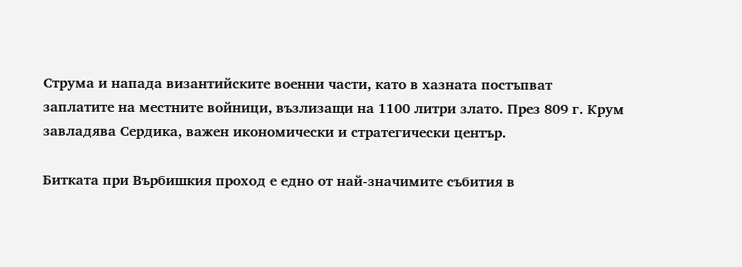Струма и напада византийските военни части, като в хазната постъпват заплатите на местните войници, възлизащи на 1100 литри злато. През 809 г. Крум завладява Сердика, важен икономически и стратегически център.

Битката при Върбишкия проход е едно от най-значимите събития в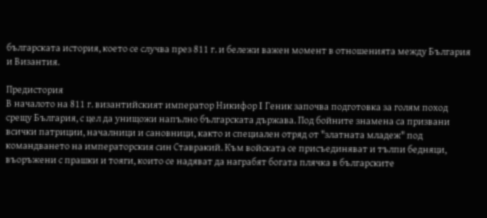българската история, което се случва през 811 г. и бележи важен момент в отношенията между България и Византия.

Предистория
В началото на 811 г. византийският император Никифор I Геник започва подготовка за голям поход срещу България, с цел да унищожи напълно българската държава. Под бойните знамена са призвани всички патриции, началници и сановници, както и специален отряд от "златната младеж" под командването на императорския син Ставракий. Към войската се присъединяват и тълпи бедняци, въоръжени с прашки и тояги, които се надяват да награбят богата плячка в българските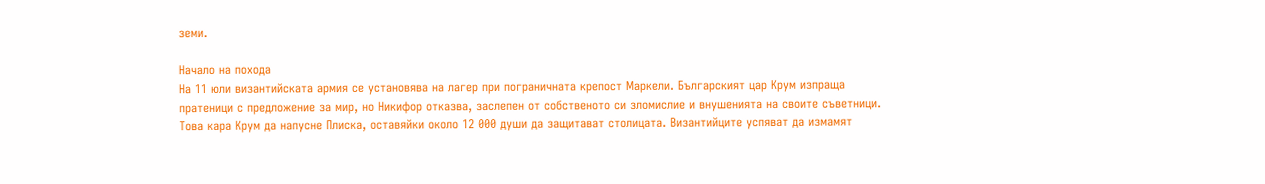земи.

Начало на похода
На 11 юли византийската армия се установява на лагер при пограничната крепост Маркели. Българският цар Крум изпраща пратеници с предложение за мир, но Никифор отказва, заслепен от собственото си зломислие и внушенията на своите съветници. Това кара Крум да напусне Плиска, оставяйки около 12 000 души да защитават столицата. Византийците успяват да измамят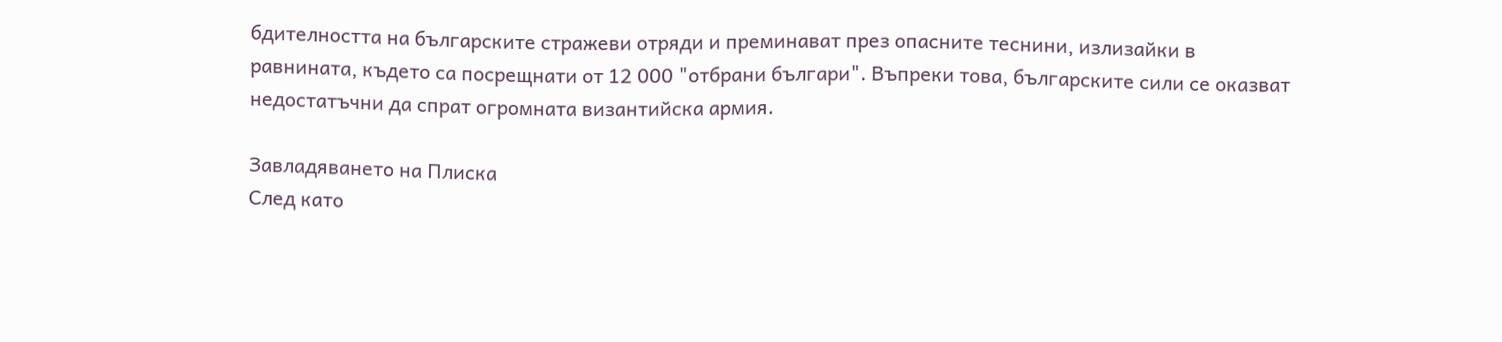бдителността на българските стражеви отряди и преминават през опасните теснини, излизайки в равнината, където са посрещнати от 12 000 "отбрани българи". Въпреки това, българските сили се оказват недостатъчни да спрат огромната византийска армия.

Завладяването на Плиска
След като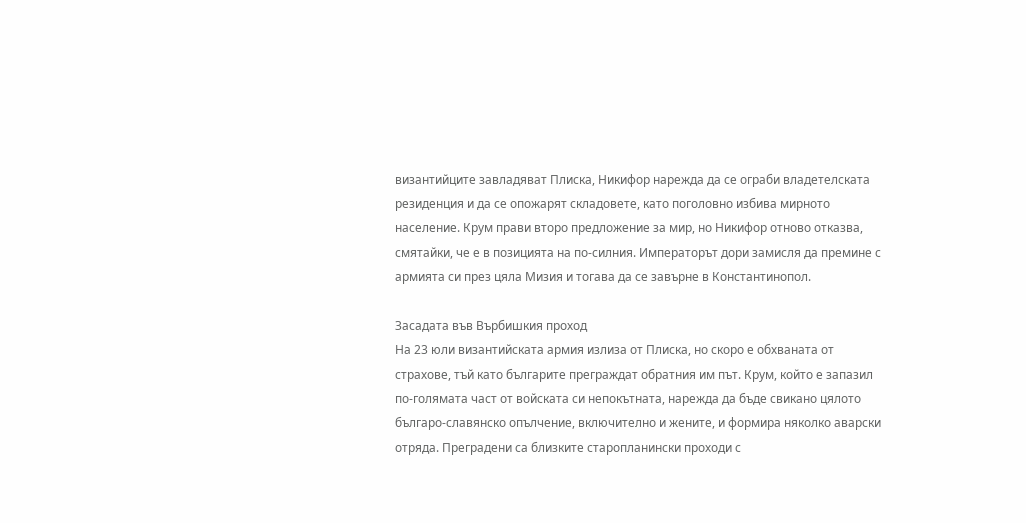византийците завладяват Плиска, Никифор нарежда да се ограби владетелската резиденция и да се опожарят складовете, като поголовно избива мирното население. Крум прави второ предложение за мир, но Никифор отново отказва, смятайки, че е в позицията на по-силния. Императорът дори замисля да премине с армията си през цяла Мизия и тогава да се завърне в Константинопол.

Засадата във Върбишкия проход
На 23 юли византийската армия излиза от Плиска, но скоро е обхваната от страхове, тъй като българите преграждат обратния им път. Крум, който е запазил по-голямата част от войската си непокътната, нарежда да бъде свикано цялото българо-славянско опълчение, включително и жените, и формира няколко аварски отряда. Преградени са близките старопланински проходи с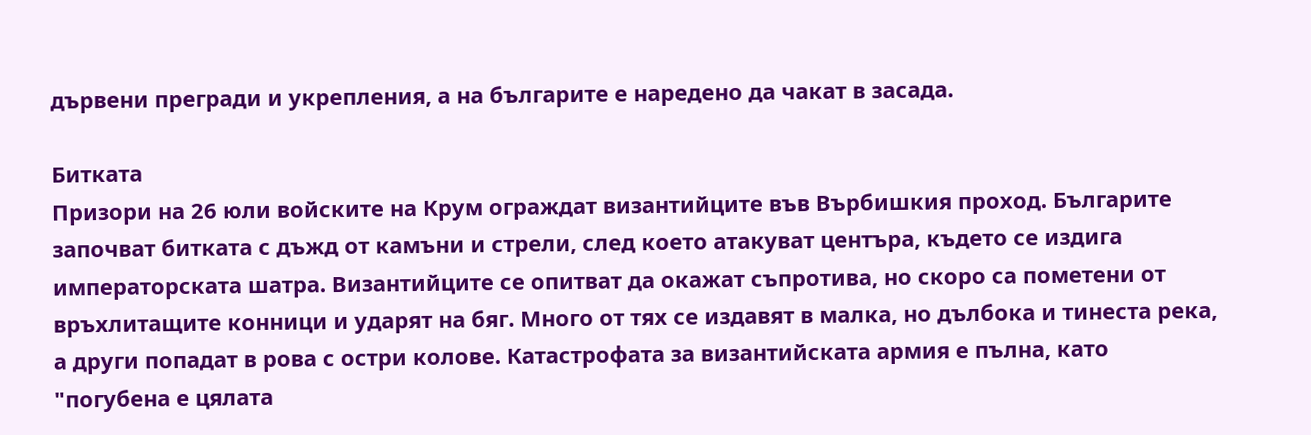дървени прегради и укрепления, а на българите е наредено да чакат в засада.

Битката
Призори на 26 юли войските на Крум ограждат византийците във Върбишкия проход. Българите започват битката с дъжд от камъни и стрели, след което атакуват центъра, където се издига императорската шатра. Византийците се опитват да окажат съпротива, но скоро са пометени от връхлитащите конници и ударят на бяг. Много от тях се издавят в малка, но дълбока и тинеста река, а други попадат в рова с остри колове. Катастрофата за византийската армия е пълна, като "погубена е цялата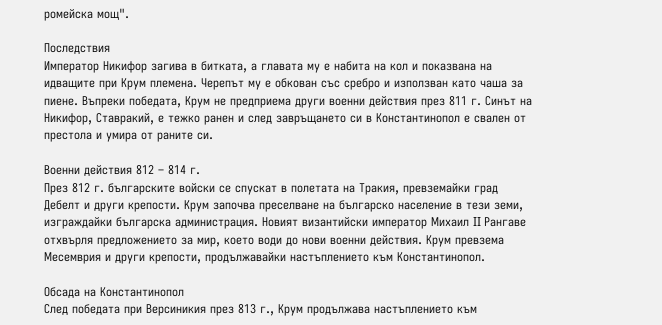ромейска мощ".

Последствия
Император Никифор загива в битката, а главата му е набита на кол и показвана на идващите при Крум племена. Черепът му е обкован със сребро и използван като чаша за пиене. Въпреки победата, Крум не предприема други военни действия през 811 г. Синът на Никифор, Ставракий, е тежко ранен и след завръщането си в Константинопол е свален от престола и умира от раните си.

Военни действия 812 – 814 г.
През 812 г. българските войски се спускат в полетата на Тракия, превземайки град Дебелт и други крепости. Крум започва преселване на българско население в тези земи, изграждайки българска администрация. Новият византийски император Михаил II Рангаве отхвърля предложението за мир, което води до нови военни действия. Крум превзема Месемврия и други крепости, продължавайки настъплението към Константинопол.

Обсада на Константинопол
След победата при Версиникия през 813 г., Крум продължава настъплението към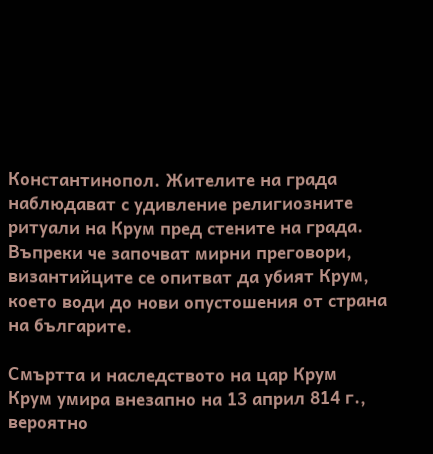Константинопол. Жителите на града наблюдават с удивление религиозните ритуали на Крум пред стените на града. Въпреки че започват мирни преговори, византийците се опитват да убият Крум, което води до нови опустошения от страна на българите.

Смъртта и наследството на цар Крум
Крум умира внезапно на 13 април 814 г., вероятно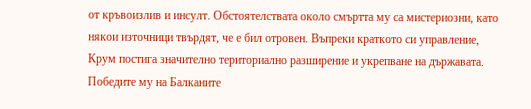от кръвоизлив и инсулт. Обстоятелствата около смъртта му са мистериозни, като някои източници твърдят, че е бил отровен. Въпреки краткото си управление, Крум постига значително териториално разширение и укрепване на държавата. Победите му на Балканите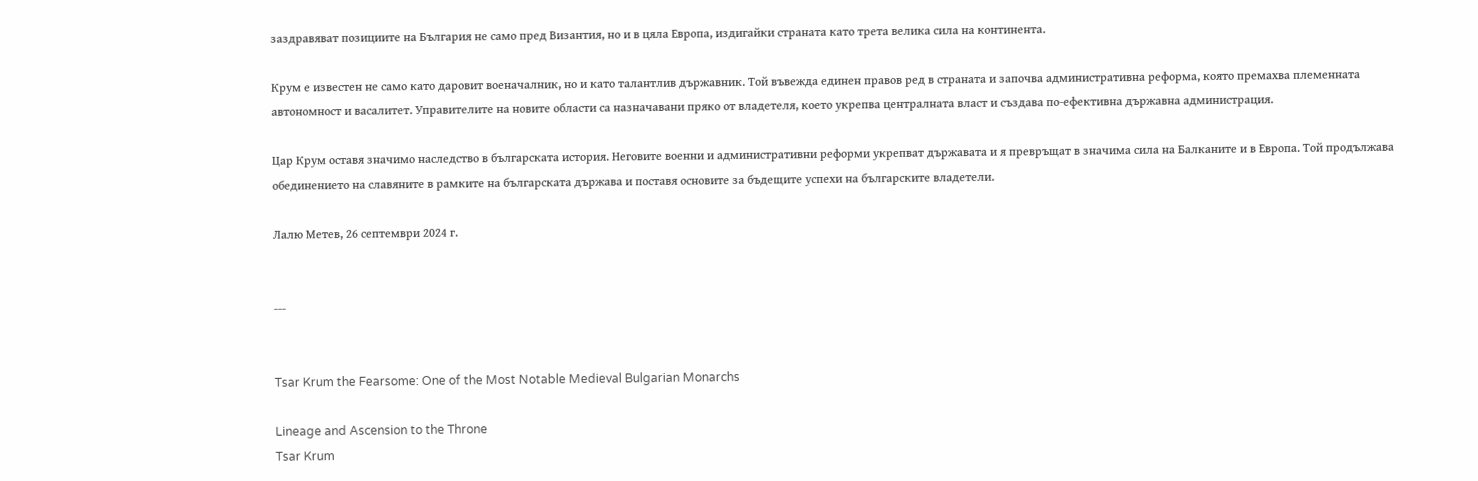заздравяват позициите на България не само пред Византия, но и в цяла Европа, издигайки страната като трета велика сила на континента.

Крум е известен не само като даровит военачалник, но и като талантлив държавник. Той въвежда единен правов ред в страната и започва административна реформа, която премахва племенната автономност и васалитет. Управителите на новите области са назначавани пряко от владетеля, което укрепва централната власт и създава по-ефективна държавна администрация.

Цар Крум оставя значимо наследство в българската история. Неговите военни и административни реформи укрепват държавата и я превръщат в значима сила на Балканите и в Европа. Той продължава обединението на славяните в рамките на българската държава и поставя основите за бъдещите успехи на българските владетели.

Лалю Метев, 26 септември 2024 г.


---


Tsar Krum the Fearsome: One of the Most Notable Medieval Bulgarian Monarchs

Lineage and Ascension to the Throne
Tsar Krum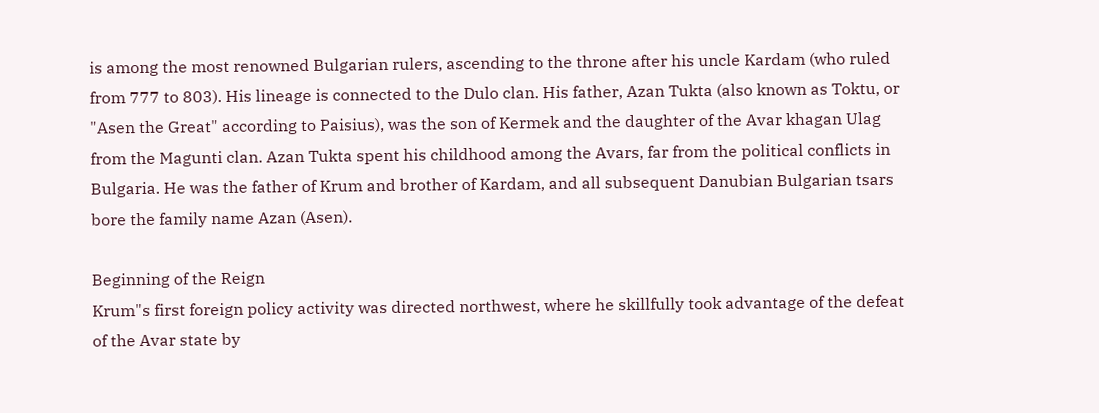is among the most renowned Bulgarian rulers, ascending to the throne after his uncle Kardam (who ruled from 777 to 803). His lineage is connected to the Dulo clan. His father, Azan Tukta (also known as Toktu, or "Asen the Great" according to Paisius), was the son of Kermek and the daughter of the Avar khagan Ulag from the Magunti clan. Azan Tukta spent his childhood among the Avars, far from the political conflicts in Bulgaria. He was the father of Krum and brother of Kardam, and all subsequent Danubian Bulgarian tsars bore the family name Azan (Asen).

Beginning of the Reign
Krum"s first foreign policy activity was directed northwest, where he skillfully took advantage of the defeat of the Avar state by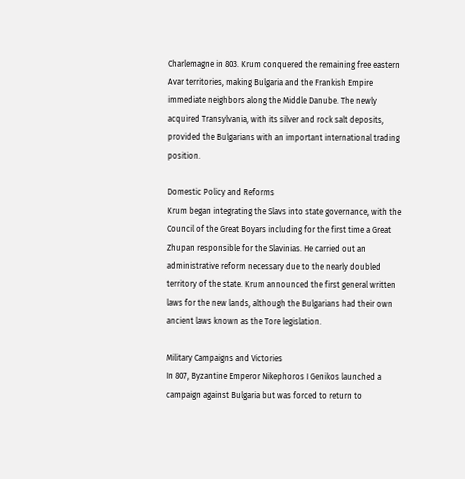Charlemagne in 803. Krum conquered the remaining free eastern Avar territories, making Bulgaria and the Frankish Empire immediate neighbors along the Middle Danube. The newly acquired Transylvania, with its silver and rock salt deposits, provided the Bulgarians with an important international trading position.

Domestic Policy and Reforms
Krum began integrating the Slavs into state governance, with the Council of the Great Boyars including for the first time a Great Zhupan responsible for the Slavinias. He carried out an administrative reform necessary due to the nearly doubled territory of the state. Krum announced the first general written laws for the new lands, although the Bulgarians had their own ancient laws known as the Tore legislation.

Military Campaigns and Victories
In 807, Byzantine Emperor Nikephoros I Genikos launched a campaign against Bulgaria but was forced to return to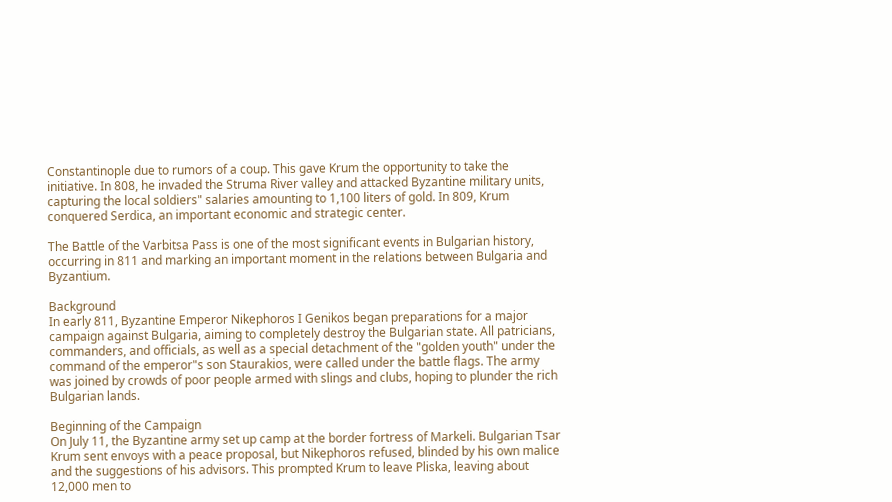Constantinople due to rumors of a coup. This gave Krum the opportunity to take the initiative. In 808, he invaded the Struma River valley and attacked Byzantine military units, capturing the local soldiers" salaries amounting to 1,100 liters of gold. In 809, Krum conquered Serdica, an important economic and strategic center.

The Battle of the Varbitsa Pass is one of the most significant events in Bulgarian history, occurring in 811 and marking an important moment in the relations between Bulgaria and Byzantium.

Background
In early 811, Byzantine Emperor Nikephoros I Genikos began preparations for a major campaign against Bulgaria, aiming to completely destroy the Bulgarian state. All patricians, commanders, and officials, as well as a special detachment of the "golden youth" under the command of the emperor"s son Staurakios, were called under the battle flags. The army was joined by crowds of poor people armed with slings and clubs, hoping to plunder the rich Bulgarian lands.

Beginning of the Campaign
On July 11, the Byzantine army set up camp at the border fortress of Markeli. Bulgarian Tsar Krum sent envoys with a peace proposal, but Nikephoros refused, blinded by his own malice and the suggestions of his advisors. This prompted Krum to leave Pliska, leaving about 12,000 men to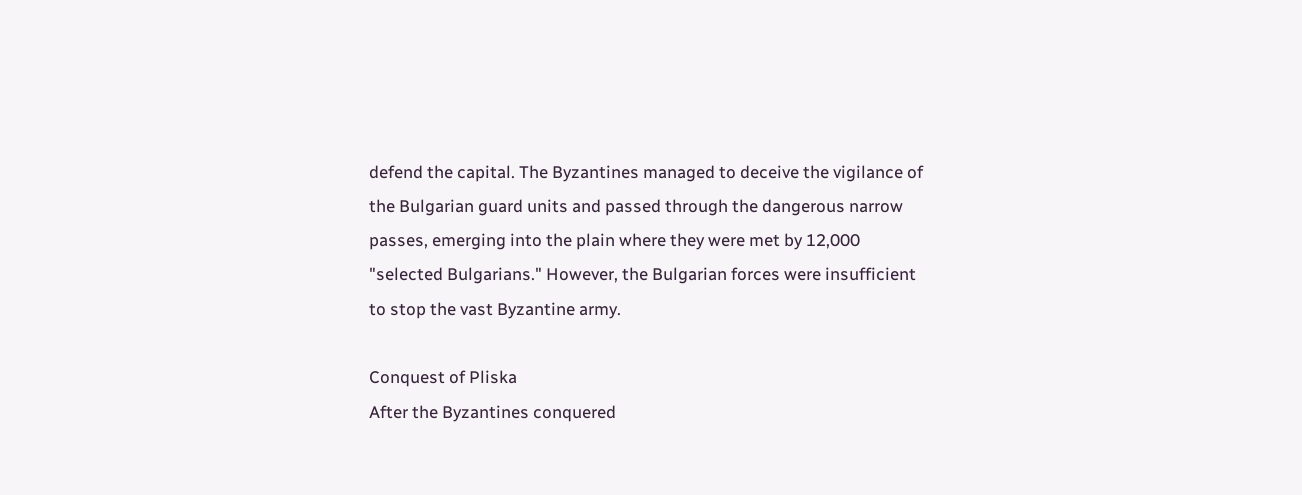defend the capital. The Byzantines managed to deceive the vigilance of the Bulgarian guard units and passed through the dangerous narrow passes, emerging into the plain where they were met by 12,000 "selected Bulgarians." However, the Bulgarian forces were insufficient to stop the vast Byzantine army.

Conquest of Pliska
After the Byzantines conquered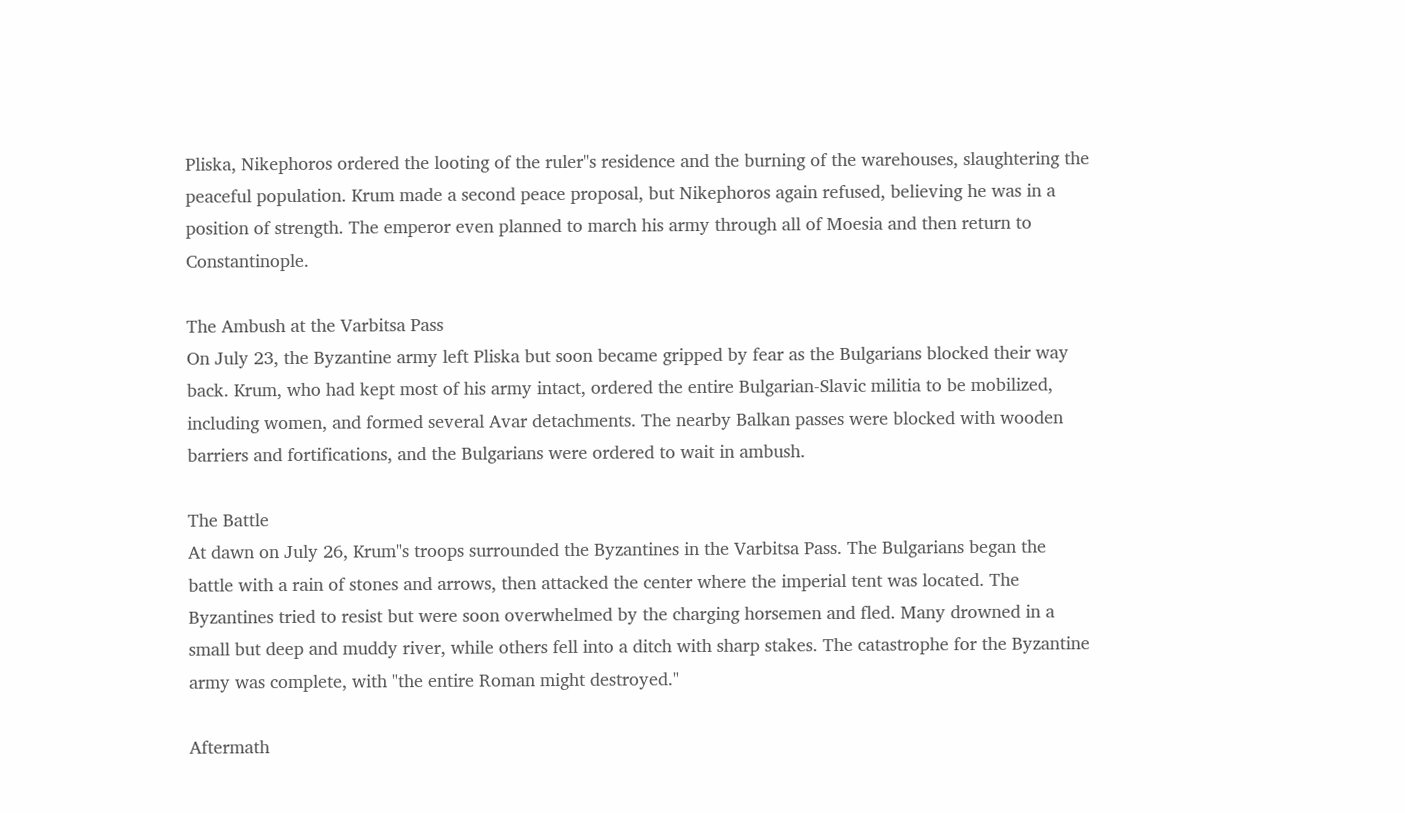Pliska, Nikephoros ordered the looting of the ruler"s residence and the burning of the warehouses, slaughtering the peaceful population. Krum made a second peace proposal, but Nikephoros again refused, believing he was in a position of strength. The emperor even planned to march his army through all of Moesia and then return to Constantinople.

The Ambush at the Varbitsa Pass
On July 23, the Byzantine army left Pliska but soon became gripped by fear as the Bulgarians blocked their way back. Krum, who had kept most of his army intact, ordered the entire Bulgarian-Slavic militia to be mobilized, including women, and formed several Avar detachments. The nearby Balkan passes were blocked with wooden barriers and fortifications, and the Bulgarians were ordered to wait in ambush.

The Battle
At dawn on July 26, Krum"s troops surrounded the Byzantines in the Varbitsa Pass. The Bulgarians began the battle with a rain of stones and arrows, then attacked the center where the imperial tent was located. The Byzantines tried to resist but were soon overwhelmed by the charging horsemen and fled. Many drowned in a small but deep and muddy river, while others fell into a ditch with sharp stakes. The catastrophe for the Byzantine army was complete, with "the entire Roman might destroyed."

Aftermath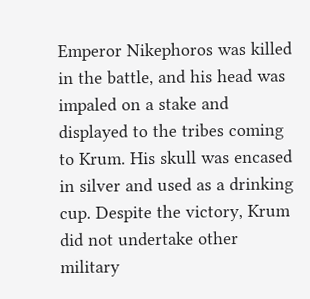Emperor Nikephoros was killed in the battle, and his head was impaled on a stake and displayed to the tribes coming to Krum. His skull was encased in silver and used as a drinking cup. Despite the victory, Krum did not undertake other military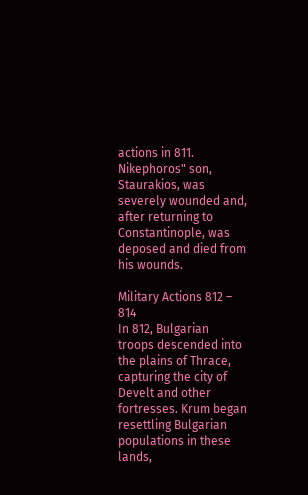actions in 811. Nikephoros" son, Staurakios, was severely wounded and, after returning to Constantinople, was deposed and died from his wounds.

Military Actions 812 – 814
In 812, Bulgarian troops descended into the plains of Thrace, capturing the city of Develt and other fortresses. Krum began resettling Bulgarian populations in these lands,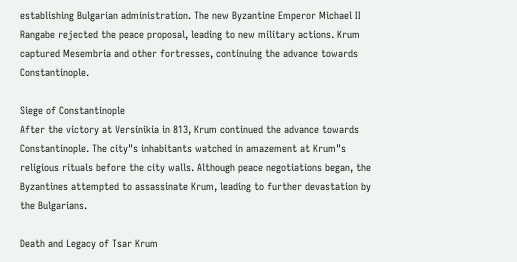establishing Bulgarian administration. The new Byzantine Emperor Michael II Rangabe rejected the peace proposal, leading to new military actions. Krum captured Mesembria and other fortresses, continuing the advance towards Constantinople.

Siege of Constantinople
After the victory at Versinikia in 813, Krum continued the advance towards Constantinople. The city"s inhabitants watched in amazement at Krum"s religious rituals before the city walls. Although peace negotiations began, the Byzantines attempted to assassinate Krum, leading to further devastation by the Bulgarians.

Death and Legacy of Tsar Krum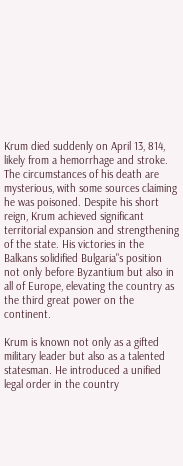Krum died suddenly on April 13, 814, likely from a hemorrhage and stroke. The circumstances of his death are mysterious, with some sources claiming he was poisoned. Despite his short reign, Krum achieved significant territorial expansion and strengthening of the state. His victories in the Balkans solidified Bulgaria"s position not only before Byzantium but also in all of Europe, elevating the country as the third great power on the continent.

Krum is known not only as a gifted military leader but also as a talented statesman. He introduced a unified legal order in the country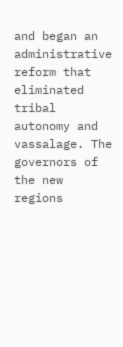and began an administrative reform that eliminated tribal autonomy and vassalage. The governors of the new regions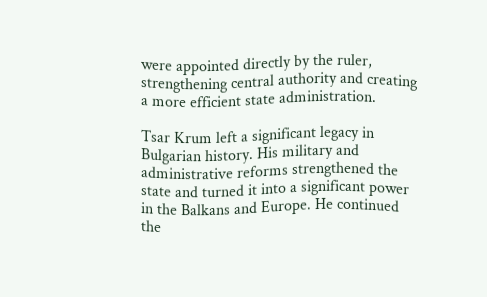were appointed directly by the ruler, strengthening central authority and creating a more efficient state administration.

Tsar Krum left a significant legacy in Bulgarian history. His military and administrative reforms strengthened the state and turned it into a significant power in the Balkans and Europe. He continued the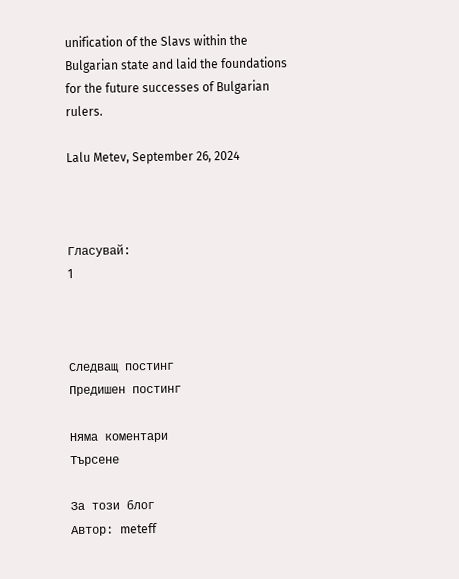unification of the Slavs within the Bulgarian state and laid the foundations for the future successes of Bulgarian rulers.

Lalu Metev, September 26, 2024



Гласувай:
1



Следващ постинг
Предишен постинг

Няма коментари
Търсене

За този блог
Автор: meteff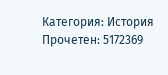Категория: История
Прочетен: 5172369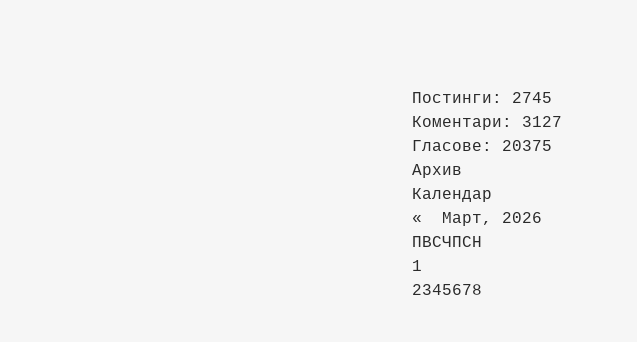Постинги: 2745
Коментари: 3127
Гласове: 20375
Архив
Календар
«  Март, 2026
ПВСЧПСН
1
2345678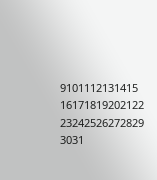9101112131415
16171819202122
23242526272829
3031